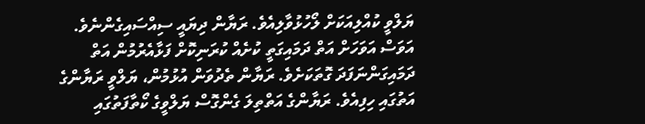ޔަލްވީ ކުއްލިއަކަށް ލޯހުޅުވާލިއެވެ. ރަޔާން ދިޔައީ ސިއްސައިގެންނެވެ. އަވަސް އަވަހަށް އަތް ދަމައިގަތީ ކުށެއް ކުރަނިކޮށް ފަޅާއެރުމުން އަތް ދަމައިގަންނަފަދަ ގޮތަކަށެވެ. ރަޔާން ތެދުވަން އުޅުމުން، ޔަލްވީ ރަޔާންގެ އަތުގައި ހިފިއެވެ. ރަޔާންގެ އަތްތިލަ ގެންގޮސް ޔަލްވީގެ ކޯތާފަތުގައި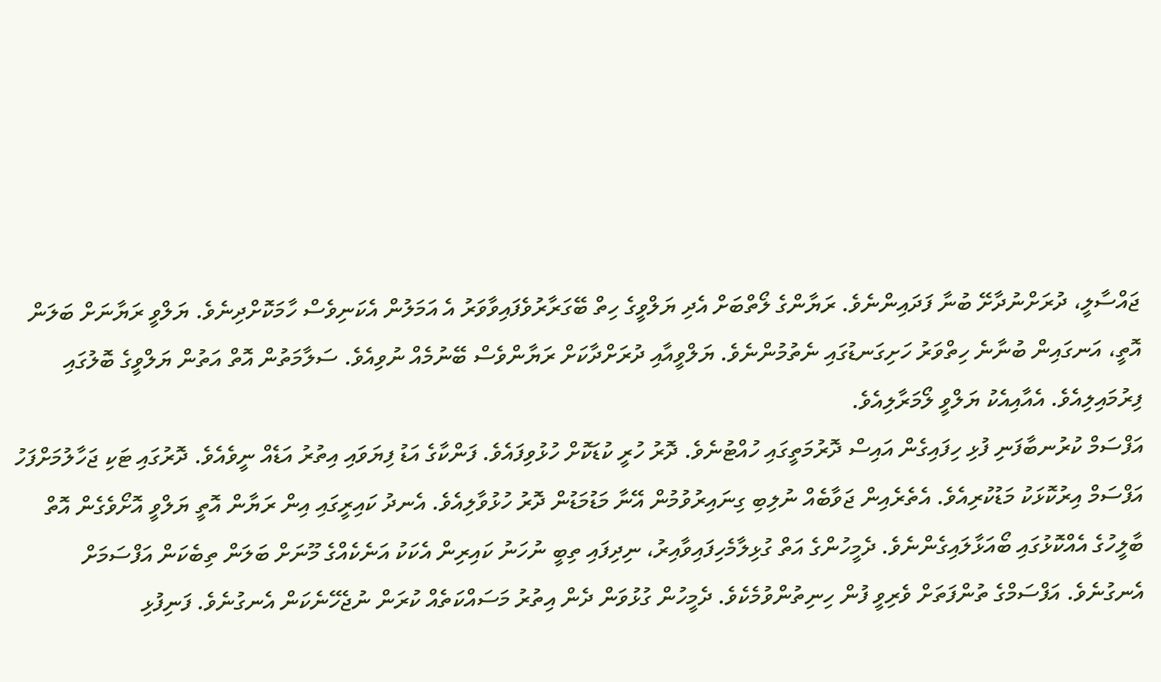ޖައްސާލީ، ދުރަށްނުދާށޭ ބުނާ ފަދައިންނެވެ. ރަޔާންގެ ލޯތްބަށް އެދި ޔަލްވީގެ ހިތް ބޭގަރާރުވެފައިވާވަރު އެ އަމަލުން އެކަނިވެސް ހާމަކޮށްދިނެވެ. ޔަލްވީ ރަޔާނަށް ބަލަން އޮތީ، އަނގައިން ބުނާނެ ހިތްވަރު ހަށިގަނޑުގައި ނެތުމުންނެވެ. ޔަލްވީއާއި ދުރަށްދާކަށް ރަޔާންވެސް ބޭނުމެއް ނުވިއެވެ. ސަލާމަތުން އޮތް އަތުން ޔަލްވީގެ ބޮލުގައި ފިރުމައިލިއެވެ. އެއާއިއެކު ޔަލްވީ ލޯމަރާލިއެވެ.
އަފްސަމް ކުރުނބާފަނި ފުޅި ހިފައިގެން އައިސް ދޮރުމަތީގައި ހުއްޓުނެވެ. ދޮރު ހުރީ ކުޑަކޮށް ހުޅުވިފައެވެ. ފަންކާގެ އަޑު ފިޔަވައި އިތުރު އަޑެއް ނީވެއެވެ. ދޮރުގައި ޓަކި ޖަހާލުމަށްފަހު އަފްސަމް އިރުކޮޅަކު މަޑުކުރިއެވެ. އެތެރެއިން ޖަވާބެއް ނުލިބި ގިނައިރުވުމުން އޭނާ މަޑުމަޑުން ދޮރު ހުޅުވާލިއެވެ. އެނދު ކައިރީގައި އިން ރަޔާން އޮތީ ޔަލްވީ އޮށޯވެގެން އޮތް ބާލީހުގެ އެއްކޮޅުގައި ބޯއަޅާލައިގެންނެވެ. ދެމީހުންގެ އަތް ގުޅިލާމެހިފައިވާއިރު، ނިދިފައި ތިބީ ނުހަނު ކައިރިން އެކަކު އަނެކެއްގެ މޫނަށް ބަލަން ތިބެކަން އަފްސަމަށް އެނގުނެވެ. އަފްސަމްގެ ތުންފަތަށް ވެރިވީ ފުން ހިނިތުންވުމެކެވެ. ދެމީހުން ގުޅުވަން ދެން އިތުރު މަސައްކަތެއް ކުރަން ނުޖެހޭނެކަން އެނގުނެވެ. ފަނިފުޅި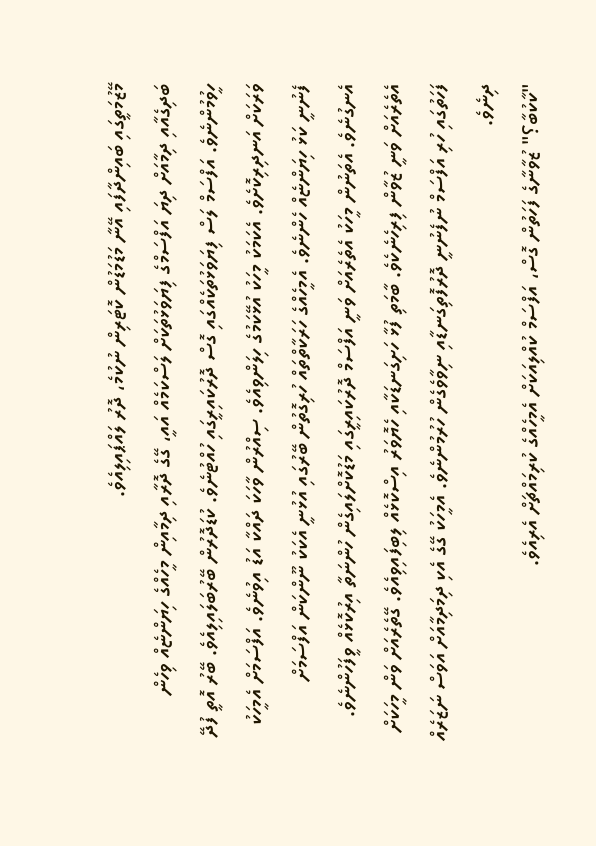މޭޒުމަތީގައި ބައިންދާފައި އޭނާ މަޑުމަޑުން ކޮޓަރިން ނުކުމެ، ދޮރު ލައްޕައިލިއެވެ.
ބަދިގެއާއި ދިމާއަށް ދިޔަ އަފްސަމްގެ ފިޔަވަޅުތަކަށް ލަސްކަމެއް އައީ، ގޭގެ ދޮރާއި ދިމާއިން މީހެއްގެ ހިޔަންޏެއް ވިހެން ހީވުމުންނެވެ. އަފްސަމް ލަސް ފިޔަވަޅުތަކެއްގައި ގޮސް ދޮރުކައިރީގައި ހުއްޓުނެވެ. ކުޑަދޮރުން ބޭރުބަލައިލިއެވެ. ބޭރު އޮތީ ފުދޭ ވަރަކަށް އަނދިރިކޮށެވެ. އެކަމަކު މީހަކު އުޅޭކަމުގެ ހިލަންވިއެވެ. ސިއްރުން ވާހަކަ ދައްކާ އަޑު އިވުނެވެ. އަފްސަމަށް އެމީހަކު ފެނުނީ ކަޅު ހިޔަންޏެއް ހެންނެވެ. އެމީހެއްގެ ހަރަކާތްތައް ހުރިގޮތުން ބޭރުގައި އުޅުނީ އެކަކު ނޫންކަން އަފްސަމަށް އެނގުނެވެ. އެތަނުން މީހަކު އެތެރެއަށް ވަނީ އަފްސަމް ދޮރުކައިރީގައި މަޑުކޮށްލައިގެން ހުންނަތާ އިރުކޮޅެއް ވީފަހުންނެވެ. އެތެރެއަށް ވަނީ ޒުވާން ފިރިހެނެކެވެ. ބާމަތި ފުޅާ ހަށިގަނޑަކާއި ހެޔޮވަރު އިސްކޮޅެއް ލިބިފައިވިއެވެ. ގޭތެރެއަށް ވަން މީހަކަށް ފަހަތުގައި ހުރި އަފްސަމް ނުފެނުނީ ދޮރުފޮތިގަނޑާއި ނިވާވެގެން ހުރުމުންނެވެ. އެމީހަކު ގޭގެ އެކި ދިމަދިމާއަށް އަވަސް ނަޒަރެއް ދިނެވެ.
"ކާކުބާ؟" ޒުވާނާގެ ފަހަތުން ގޮސް، އަފްސަމް ކުއްލިއަކަށް އެމީހެއްގެ ކުރިމައްޗަށް އެރިއެވެ.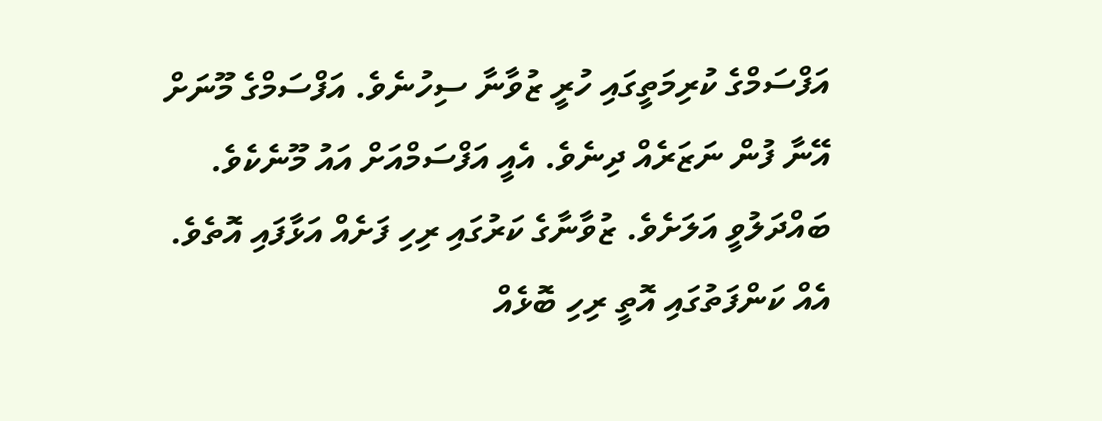އަފްސަމްގެ ކުރިމަތީގައި ހުރީ ޒުވާނާ ސިހުނެވެ. އަފްސަމްގެ މޫނަށް އޭނާ ފުން ނަޒަރެއް ދިނެވެ. އެއީ އަފްސަމްއަށް އައު މޫނެކެވެ. ބައްދަލުވީ އަލަށެވެ. ޒުވާނާގެ ކަރުގައި ރިހި ފަށެއް އަޅާފައި އޮތެވެ. އެއް ކަންފަތުގައި އޮތީ ރިހި ބޮޅެއް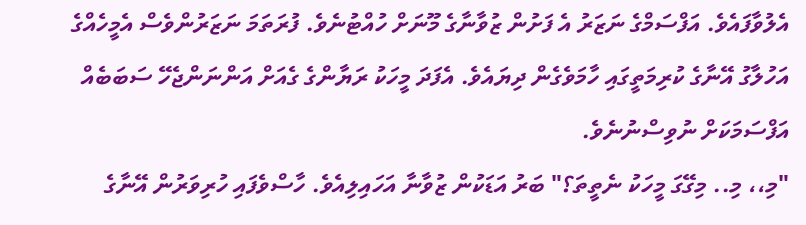އެލުވާފައެވެ. އަފްސަމްގެ ނަޒަރު އެ ފަށުން ޒުވާނާގެ މޫނަށް ހުއްޓުނެވެ. ފުރަތަމަ ނަޒަރުންވެސް އެމީހެއްގެ އަހުލާގު އޭނާގެ ކުރިމަތީގައި ހާމަވެގެން ދިޔައެވެ. އެފަދަ މީހަކު ރަޔާންގެ ގެއަށް އަންނަންޖެހޭ ސަބަބެއް އަފްސަމަކަށް ނުވިސްނުނެވެ.
"މި،، މި.. މިގޭގަ މީހަކު ނެތީތަ؟" ބަރު އަޑަކުން ޒުވާނާ އަހައިލިއެވެ. ހާސްވެފައި ހުރިވަރުން އޭނާގެ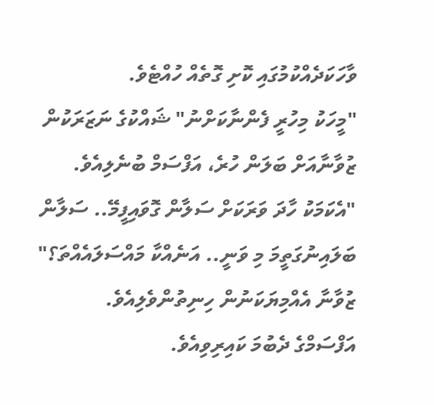ވާހަކަދެއްކުމުގައި ކޮށި ގޮތެއް ހުއްޓެވެ.
"މީހަކު މިހުރީ ފެންނާކަށްނު" ޝައްކުގެ ނަޒަރަކުން ޒުވާނާއަށް ބަލަން ހުރެ، އަފްސަމް ބުނެލިއެވެ.
"އެކަމަކު ހާދަ ވަރަކަށް ސަލާން ގޮވައިފީމޭ.. ސަލާން ބަލައިނުގަތީމަ މި ވަނީ.. އަނެއްކާ މައްސަލައެއްތަ؟" ޒުވާނާ އެއްމިޔަކަނުން ހިނިތުންވެލިއެވެ.
އަފްސަމްގެ ދެބުމަ ކައިރިވިއެވެ.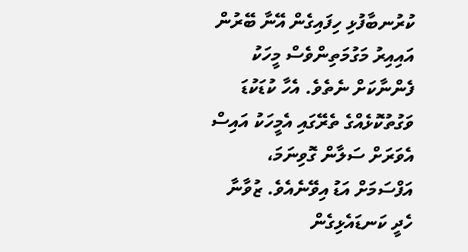ކުރުނބާފުޅި ހިފައިގެން އޭނާ ބޭރުން އައިއިރު މަގުމަތިންވެސް މީހަކު ފެންނާކަށް ނެތެވެ. އެހާ ކުޑަކުޑަ ވަގުތުކޮޅެއްގެ ތެރޭގައި އެމީހަކު އައިސް އެވަރަށް ސަލާން ގޮވިނަމަ، އަފްސަމަށް އަޑު އިވޭނެއެވެ. ޒުވާނާ ހެދީ ކަނޑައެޅިގެން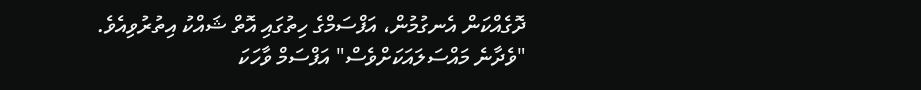ދޮގެއްކަން އެނގުމުން، އަފްސަމްގެ ހިތުގައި އޮތް ޝައްކު އިތުރުވިއެވެ.
"ވެދާނެ މައްސަލައަކަށްވެސް" އަފްސަމް ވާހަކަ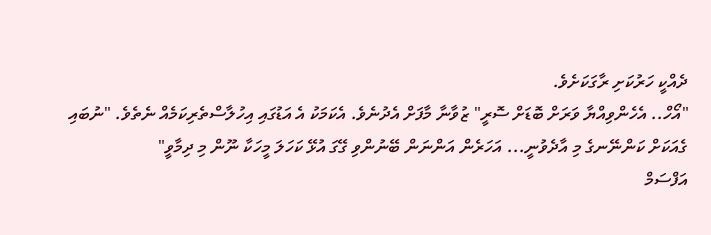ދެއްކީ ހަރުކަށި ރާގަކަށެވެ.
"އޯހް.. އެހެންވިއްޔާ ވަރަށް ބޮޑަށް ސޮރީ" ޒުވާނާ މާފަށް އެދުނެވެ. އެކަމަކު އެ އަޑުގައި އިހުލާސްތެރިކަމެއް ނެތެވެ. "ނުބައި ގެއަކަށް ކަންނޭނގެ މި އާދެވުނީ... އަހަރެން އަންނަން ބޭނުންވި ގޭގަ އުޅޭ ކަހަލަ މީހަކާ ނޫން މި ދިމާވީ"
އަފްސަމް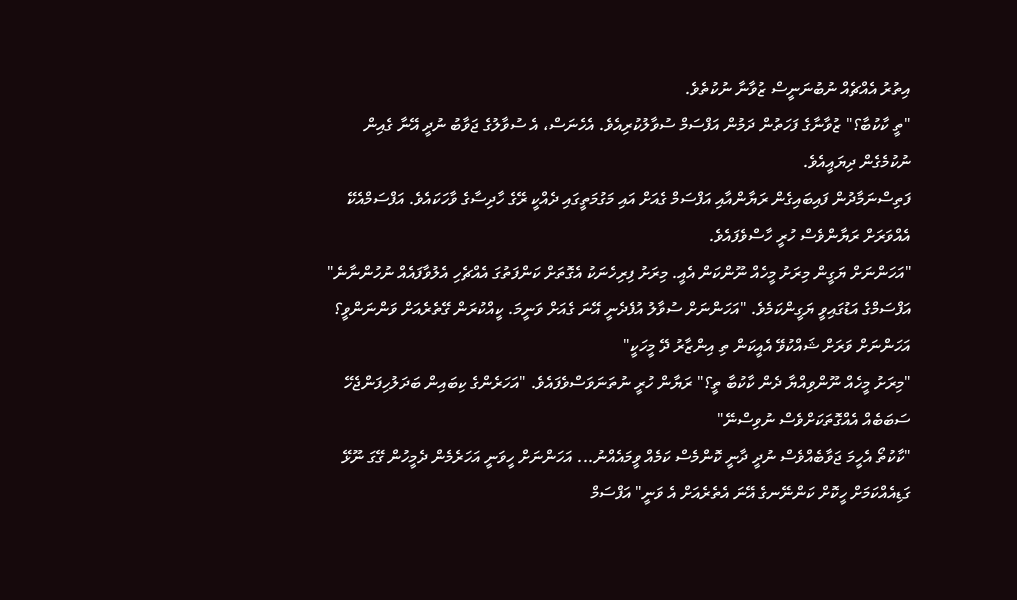އިތުރު އެއްޗެއް ނުބުނަނީސް ޒުވާނާ ނުކުތެވެ.
"ތީ ކާކުބާ؟" ޒުވާނާގެ ފަހަތުން ދަމުން އަފްސަމް ސުވާލުކުރިއެވެ. އެހެނަސް، އެ ސުވާލުގެ ޖަވާބު ނުދީ އޭނާ ގެއިން ނުކުމެގެން ދިޔައީއެވެ.
ފަތިސްނަމާދުން ފައިބައިގެން ރަޔާންއާއި އަފްސަމް ގެއަށް އައި މަގުމަތީގައި ދެއްކީ ރޭގެ ހާދިސާގެ ވާހަކައެވެ. އަފްސަމްއެކޭ އެއްވަރަށް ރަޔާންވެސް ހުރީ ހާސްވެފައެވެ.
"އަހަންނަށް ޔަގީން މިރަށު މީހެއް ނޫންކަން އެއީ. މިރަށު ފިރިހެނަކު އެގޮތަށް ކަންފަތުގަ އެއްޗެހި އެލުވާފައެއް ނުހުންނާނެ" އަފްސަމްގެ އަޑުގައިވީ ޔަގީންކަމެވެ. "އަހަންނަށް ސުވާލު އުފެދެނީ އޭނަ ގެއަށް ވަނީމަ. ކީއްކުރަން ގޭތެރެއަށް ވަންނަންވީ؟ އަހަންނަށް ވަރަށް ޝައްކުވޭ އެއީކަން ތި އިންޒާރު ދޭ މީހަކީ"
"މިރަށު މީހެއް ނޫންވިއްޔާ ދެން ކާކުބާ ތީ؟" ރަޔާން ހުރީ ނުތަނަވަސްވެފައެވެ. "އަހަރެންގެ ކިބައިން ބަދަލުހިފަންޖެހޭ ސަބަބެއް އެއްގޮތަކަށްވެސް ނުވިސްނޭ"
"ކާކުތޯ އެހީމަ ޖަވާބެއްވެސް ނުދީ ދާނީ ކޮންމެސް ކަމެއް ވީމައެއްނު... އަހަންނަށް ހީވަނީ އަހަރެމެން ދެމީހުން ގޭގަ ނޫޅޭ ގަޑިއެއްކަމަށް ހީކޮށް ކަންނޭނގެ އޭނަ އެތެރެއަށް އެ ވަނީ" އަފްސަމް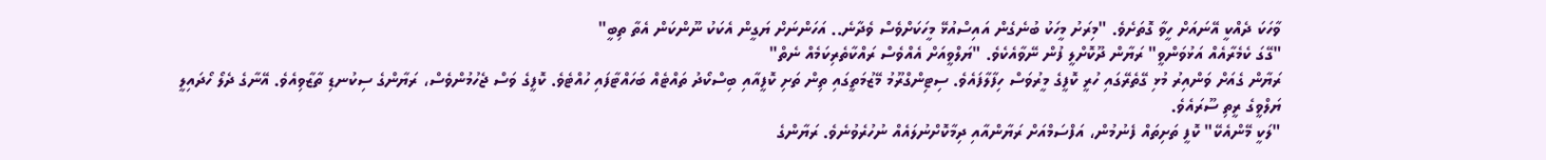ވާހަކަ ދެއްކީ އޭނައަށް ހީވާ ގޮތަށެވެ. "މިރަށު މީހަކު ބުނެގެން އައިސްއުޅޭ މީހަކަށްވެސް ވެދާނެ.. އަހަންނަށް ޔަގީން އެކަކު ނޫންކަން އެތާ ތިބީ"
"ގޭގަ ކެމެރާއެއް އަޅުވަންވީ" ރަޔާން ދޫކޮށްލީ ފުން ނޭވާއެކެވެ. "ޔަލްވީއަށް އެއްވެސް ރައްކާތެރިކަމެއް ނެތް"
ރަޔާން ގެއަށް ވަންއިރު މުޅި ގޭތެރޭގައި ހުރީ ކޮފީގެ މީރުވަސް ހިފާލާފައެވެ. ސިޓިންގްރޫމު މޭޒުމަތީގައި ތިން ތަށި ކޮފީއާއި ބިސްކޯދު ތައްޓެއް ބަހައްޓާފައި ހުއްޓެވެ. ކޮފީގެ ވަސް ޖެހުމުންވެސް، ރަޔާންގެ ސިކުނޑި ތާޒާވިއެވެ. އޭނާގެ ދެލޯ ހޯދައިލީ ޔަލްވީގެ ރީތި ސޫރައެވެ.
"ލަކީ މޭންއެކޭ" ކޮފީ ތަށިތައް ފެނުމުން، އަފްސަމްއަށް ރަޔާންއާއި ދިމާކޮށްނުލައެއް ނުހުރެވުނެވެ. ރަޔާންގެ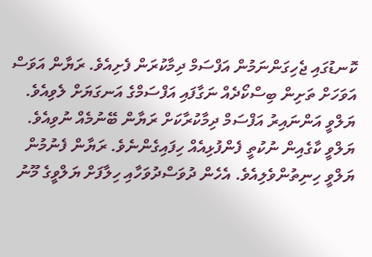ކޮނޑުގައި ޖެހިގަންނަމުން އަފްސަމް ދިމާކުރަން ފެށިއެވެ. ރަޔާން އަވަސް އަވަހަށް ތަށިން ބިސްކޯދެއް ނަގާފައި އަފްސަމްގެ އަނގަޔަށް ލެވިއެވެ. ޔަލްވީ އަންނައިރު އަފްސަމް ދިމާކުރާކަށް ރަޔާން ބޭނުމެއް ނުވިއެވެ.
ޔަލްވީ ކާގެއިން ނުކުތީ ފެންފުޅިއެއް ހިފައިގެންނެވެ. ރަޔާން ފެނުމުން ޔަލްވީ ހިނިތުންވެލިއެވެ. އެހެން ދުވަސްދުވަހާއި ހިލާފަށް ޔަލްވީގެ މޫނު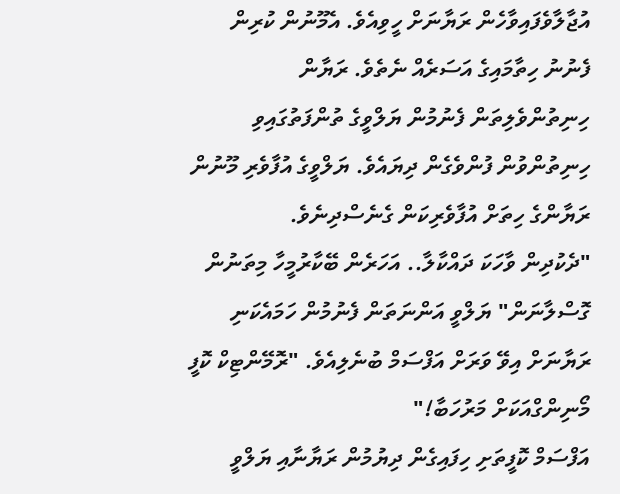އުޖާލާވެފައިވާހެން ރަޔާނަށް ހީވިއެވެ. އެމޫނުން ކުރިން ފެނުނު ހިތާމައިގެ އަސަރެއް ނެތެވެ. ރަޔާން ހިނިތުންވެލިތަން ފެނުމުން ޔަލްވީގެ ތުންފަތުގައިވި ހިނިތުންވުން ފުންވެގެން ދިޔައެވެ. ޔަލްވީގެ އުފާވެރި މޫނުން ރަޔާންގެ ހިތަށް އުފާވެރިކަން ގެނެސްދިނެވެ.
"ދެކުދިން ވާހަކަ ދައްކާލާ.. އަހަރެން ބޭކާރުމީހާ މިތަނުން ގޮސްލާނަން" ޔަލްވީ އަންނަތަން ފެނުމުން ހަމައެކަނި ރަޔާނަށް އިވޭ ވަރަށް އަފްސަމް ބުނެލިއެވެ. "ރޮމޭންޓިކް ކޮފީ މޯނިންގްއަކަށް މަރުހަބާ!"
އަފްސަމް ކޮފީތަށި ހިފައިގެން ދިޔުމުން ރަޔާނާއި ޔަލްވީ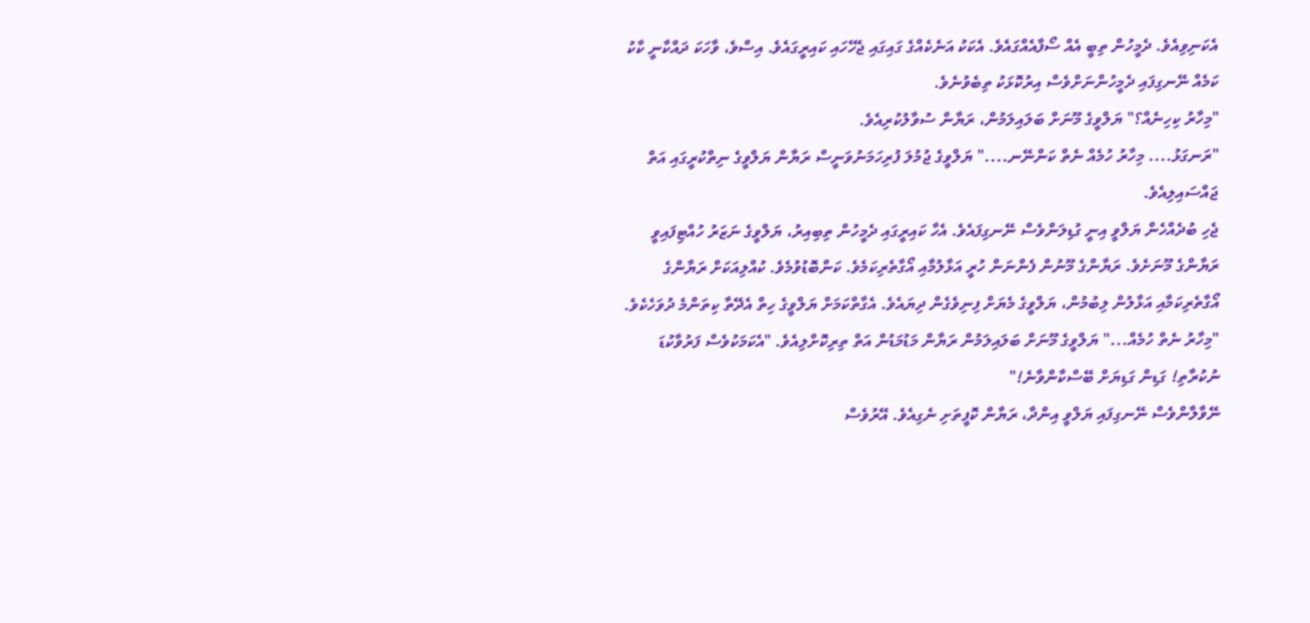އެކަނިވިއެވެ. ދެމީހުން ތިބީ އެއް ސޯފާއެއްގައެވެ. އެކަކު އަނެކެއްގެ ގައިގައި ޖެހޭހައި ކައިރީގައެވެ. އިސްވެ، ވާހަކަ ދައްކާނީ ކާކު ކަމެއް ނޭނގިފައި ދެމީހުންނަށްވެސް އިރުކޮޅަކު ތިބެވުނެވެ.
"މިހާރު ކިހިނެއް؟" ޔަލްވީގެ މޫނަށް ބަލައިލަމުން، ރަޔާން ސުވާލުކުރިއެވެ.
"ރަނގަޅު.... މިހާރު ހުމެއް ނެތް ކަންނޭނ...." ޔަލްވީގެ ޖުމުލަ ފުރިހަމަނުވަނީސް ރަޔާން ޔަލްވީގެ ނިތްކުރީގައި އަތް ޖައްސައިލިއެވެ.
ޖެހި ބުދެއްހެން ޔަލްވީ އިނީ ގުޑިލަންވެސް ނޭނގިފައެވެ. އެހާ ކައިރީގައި ދެމީހުން ތިބިއިރު، ޔަލްވީގެ ނަޒަރު ހުއްޓިފައިވީ ރަޔާންގެ މޫނަށެވެ. ރަޔާންގެ މޫނުން ފެންނަން ހުރީ އަޅާލުމާއި އޯގާތެރިކަމެވެ. ކަންބޮޑުވުމެވެ. ކުއްލިއަކަށް ރަޔާންގެ އޯގާތެރިކަމާއި އަޅާލުން ލިބުމުން، ޔަލްވީގެ މެޔަށް ފިނިވެގެން ދިޔައެވެ. އެގާތްކަމަށް ޔަލްވީގެ ހިތް އެދޭތާ ކިތަންމެ ދުވަހެކެވެ.
"މިހާރު ނެތް ހުމެއް..." ޔަލްވީގެ މޫނަށް ބަލައިލަމުން ރަޔާން މަޑުމަޑުން އަތް ތިރިކޮށްލިއެވެ. "އެކަމަކުވެސް ފަރުވާކުޑަ ނުކުރާތި! ގަޑިން ގަޑިޔަށް ބޭސްކާންވާނެ!"
ނޭވާލާންވެސް ނޭނގިފައި ޔަލްވީ އިންދާ، ރަޔާން ކޮފީތަށި ނެގިއެވެ. އޭރުވެސް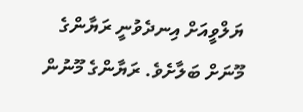ޔަލްވީއަށް އިނދެވުނީ ރަޔާންގެ މޫނަށް ބަލާށެވެ. ރަޔާންގެ މޫނުން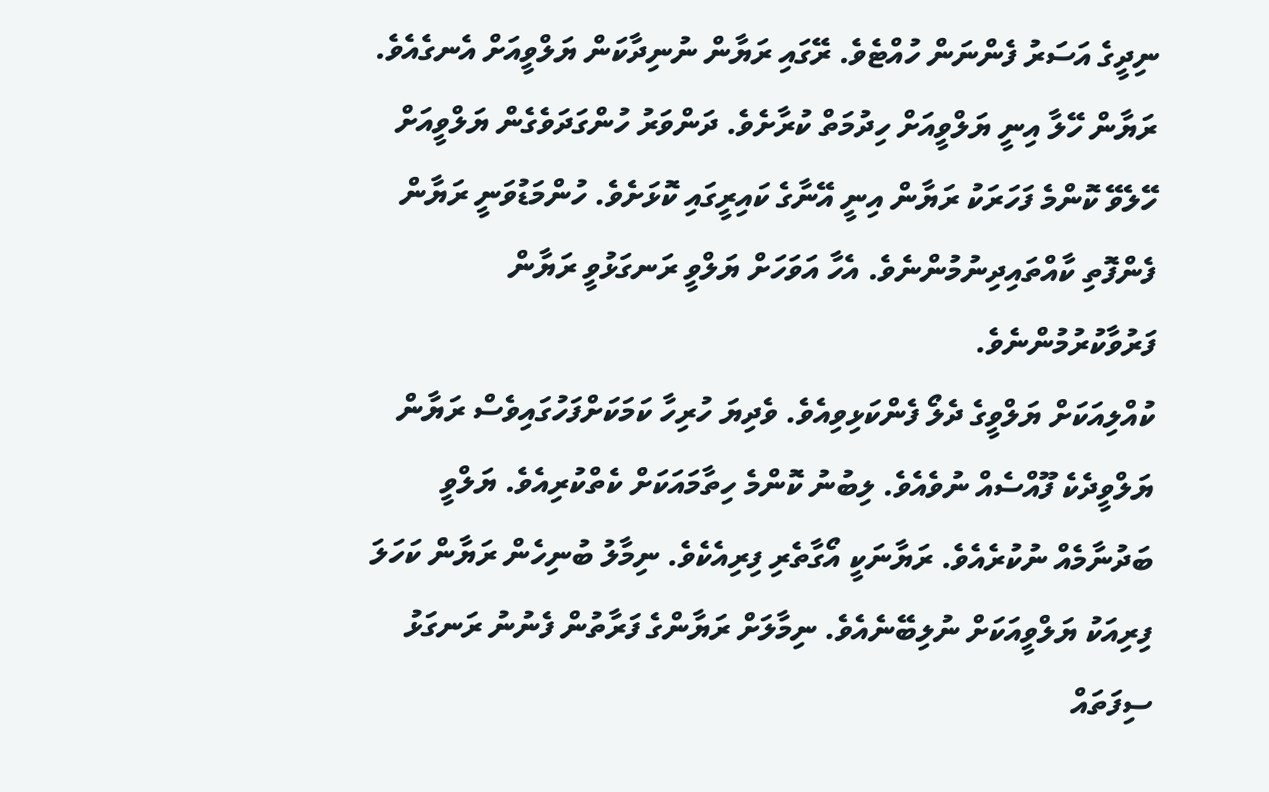ނިދީގެ އަސަރު ފެންނަން ހުއްޓެވެ. ރޭގައި ރަޔާން ނުނިދާކަން ޔަލްވީއަށް އެނގެއެވެ. ރަޔާން ހޭލާ އިނީ ޔަލްވީއަށް ހިދުމަތް ކުރާށެވެ. ދަންވަރު ހުންގަދަވެގެން ޔަލްވީއަށް ހޭލެވޭ ކޮންމެ ފަހަރަކު ރަޔާން އިނީ އޭނާގެ ކައިރީގައި ކޮޅަށެވެ. ހުންމަޑުވަނީ ރަޔާން ފެންފޮތި ކާއްތައިދިނުމުންނެވެ. އެހާ އަވަހަށް ޔަލްވީ ރަނގަޅުވީ ރަޔާން ފަރުވާކުރުމުންނެވެ.
ކުއްލިއަކަށް ޔަލްވީގެ ދެލޯ ފެންކަޅިވިއެވެ. ވެދިޔަ ހުރިހާ ކަމަކަށްފަހުގައިވެސް ރަޔާން ޔަލްވީދެކެ ފޫއްސެއް ނުވެއެވެ. ލިބުނު ކޮންމެ ހިތާމައަކަށް ކެތްކުރިއެވެ. ޔަލްވީ ބަދުނާމެއް ނުކުރެއެވެ. ރަޔާނަކީ އޯގާތެރި ފިރިއެކެވެ. ނިމާލު ބުނިހެން ރަޔާން ކަހަލަ ފިރިއަކު ޔަލްވީއަކަށް ނުލިބޭނެއެވެ. ނިމާލަށް ރަޔާންގެ ފަރާތުން ފެނުނު ރަނގަޅު ސިފަތައް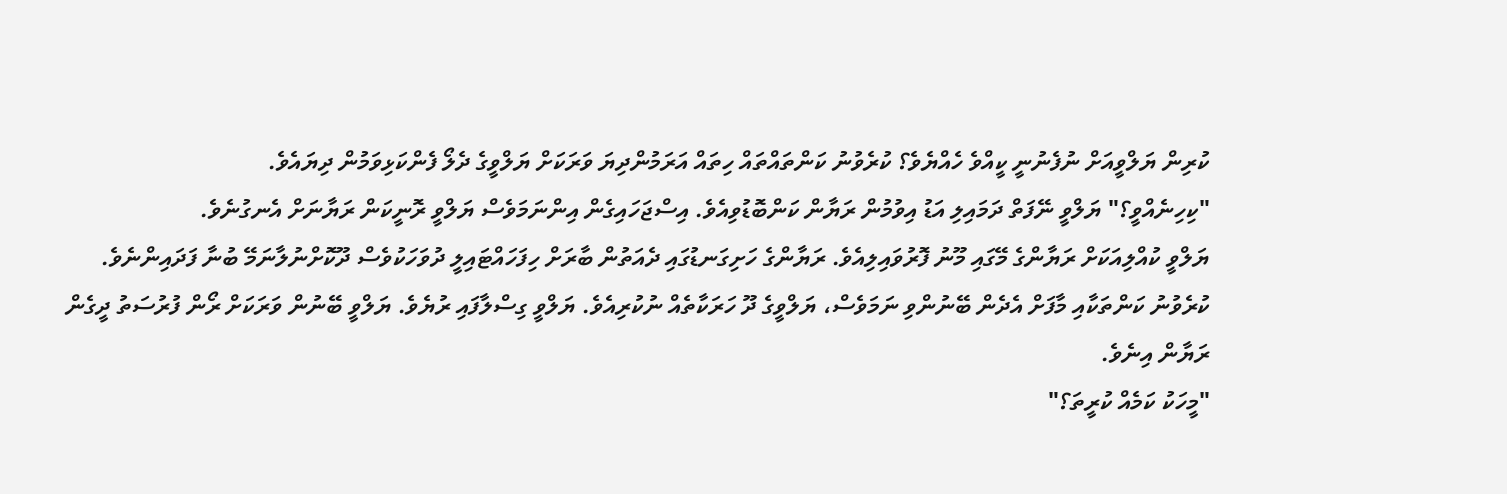ކުރިން ޔަލްވީއަށް ނުފެނުނީ ކީއްވެ ހެއްޔެވެ؟ ކުރެވުނު ކަންތައްތައް ހިތައް އަރަމުންދިޔަ ވަރަކަށް ޔަލްވީގެ ދެލޯ ފެންކަޅިވަމުން ދިޔައެވެ.
"ކިހިނެއްވީ؟" ޔަލްވީ ނޭފަތް ދަމައިލި އަޑު އިވުމުން ރަޔާން ކަންބޮޑުވިއެވެ. އިސްޖަހައިގެން އިންނަމަވެސް ޔަލްވީ ރޮނީކަން ރަޔާނަށް އެނގުނެވެ.
ޔަލްވީ ކުއްލިއަކަށް ރަޔާންގެ މޭގައި މޫނު ފޮރުވައިލިއެވެ. ރަޔާންގެ ހަށިގަނޑުގައި ދެއަތުން ބާރަށް ހިފަހައްޓައިލީ ދުވަހަކުވެސް ދޫކޮށްނުލާނަމޭ ބުނާ ފަދައިންނެވެ. ކުރެވުނު ކަންތަކާއި މާފަށް އެދެން ބޭނުންވި ނަމަވެސް، ޔަލްވީގެ ދޫ ހަރަކާތެއް ނުކުރިއެވެ. ޔަލްވީ ގިސްލާފައި ރުޔެވެ. ޔަލްވީ ބޭނުން ވަރަކަށް ރޯން ފުރުސަތު ދީގެން ރަޔާން އިނެވެ.
"މީހަކު ކަމެއް ކުރީތަ؟"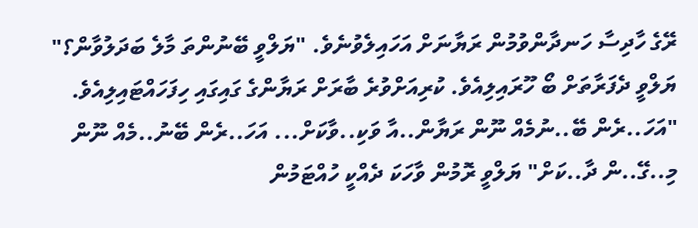ރޭގެ ހާދިސާ ހަނދާންވުމުން ރަޔާނަށް އަހައިލެވުނެވެ. "ޔަލްވީ ބޭނުންތަ މާލެ ބަދަލުވާން؟"
ޔަލްވީ ދެފަރާތަށް ބޯ ހޫރައިލިއެވެ. ކުރިއަށްވުރެ ބާރަށް ރަޔާންގެ ގައިގައި ހިފަހައްޓައިލިއެވެ.
"އަހަ..ރެން ބޭ..ނުމެއް ނޫން ރަޔާން..އާ ވަކި..ވާކަށް... އަހަ..ރެން ބޭނު..މެއް ނޫން މި..ގޭ..ން ދާ..ކަށް" ޔަލްވީ ރޮމުން ވާހަކަ ދެއްކީ ހުއްޓަމުން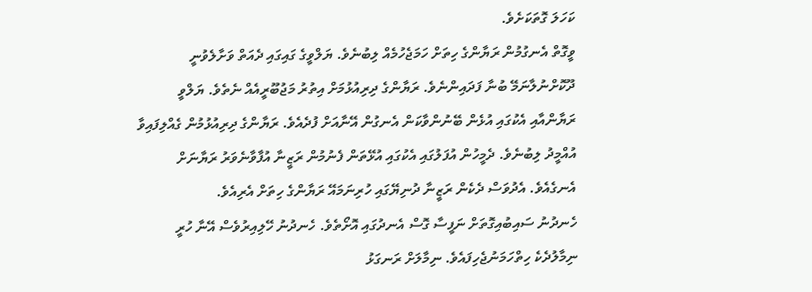ކަހަލަ ގޮތަކަށެވެ.
ވީގޮތް އެނގުމުން ރަޔާންގެ ހިތަށް ހަމަޖެހުމެއް ލިބުނެވެ. ޔަލްވީގެ ގައިގައި ދެއަތް ވަށާލެވުނީ ދޫކޮށްނުލާނަމޭ ބުނާ ފަދައިންނެވެ. ރަޔާންގެ ދިރިއުޅުމަށް އިތުރު މަޖުބޫރީއެއް ނެތެވެ. ޔަލްވީ ރަޔާންއާއި އެކުގައި އުޅެން ބޭނުންވާކަން އެނގުން އޭނާއަށް ފުދެއެވެ. ރަޔާންގެ ދިރިއުޅުމުން ގެއްލިފައިވާ އުއްމީދު ލިބުނެވެ. ދެމީހުން އުފަލުގައި އެކުގައި އުޅޭތަން ފެނުމުން ރަޒީނާ އުފާވާނެވަރު ރަޔާނަށް އެނގެއެވެ. އެދުވަސް ދެކެން ރަޒީނާ ދުނިޔޭގައި ހުރިނަމައޭ ރަޔާންގެ ހިތަށް އެރިއެވެ.
ހެނދުނު ސައިބުއިގޮތަށް ނަފީސާ ގޮސް އެނދުގައި އޮށޯތެވެ. ހެނދުނު ހޭލިއިރުވެސް އޭނާ ހުރީ ނިމާލުދެކެ ހިތްހަމަނުޖެހިފައެވެ. ނިމާލަށް ރަނގަޅު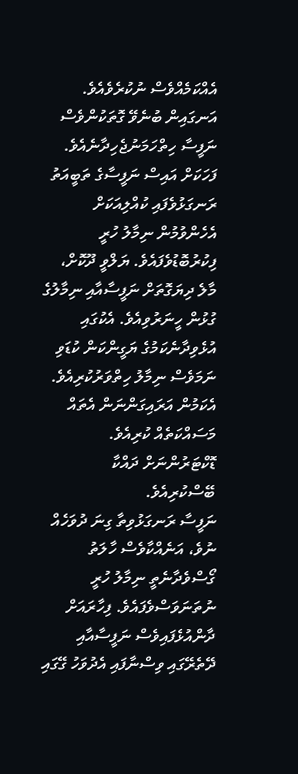އެއްކަމެއްވެސް ނުކުރެވެއެވެ. އަނގައިން ބުނެވޭ ގޮތަކުންވެސް ނަފީސާ ހިތްހަމަނުޖެހިދާނެއެވެ. ފަހަކަށް އައިސް ނަފީސާގެ ތަބީއަތު ރަނގަޅުވެފައި ކުއްލިއަކަށް އެހެންވުމުން ނިމާލު ހުރީ ފިކުރުބޮޑުވެފައެވެ. ޔަލްވީ ދޫކޮށް، މާލެ ދިޔަގޮތަށް ނަފީސާއާއި ނިމާލުގެ ގުޅުން ހީނަރުވިއެވެ. އެކުގައި އުޅެވިދާނެކަމުގެ ޔަގީންކަން ކުޑަވި ނަމަވެސް ނިމާލު ހިތްވަރުކުރިއެވެ. އެކަމުން އަރައިގަންނަން އެތައް މަސައްކަތެއް ކުރިއެވެ. ޑޮކްޓަރުންނަށް ދައްކާ ބޭސްކުރިއެވެ.
ނަފީސާ ރަނގަޅުވިތާ ގިނަ ދުވަހެއް ނުވެ، އަނެއްކާވެސް ހާލަތު ގޯސްވެދާނެތީ ނިމާލު ހުރީ ނުތަނަވަސްވެފައެވެ. ފިހާރައަށް ދާންއުޅެފައިވެސް ނަފީސާއާއި ދޭތެރޭގައި ވިސްނާފައި އެދުވަހު ގޭގައި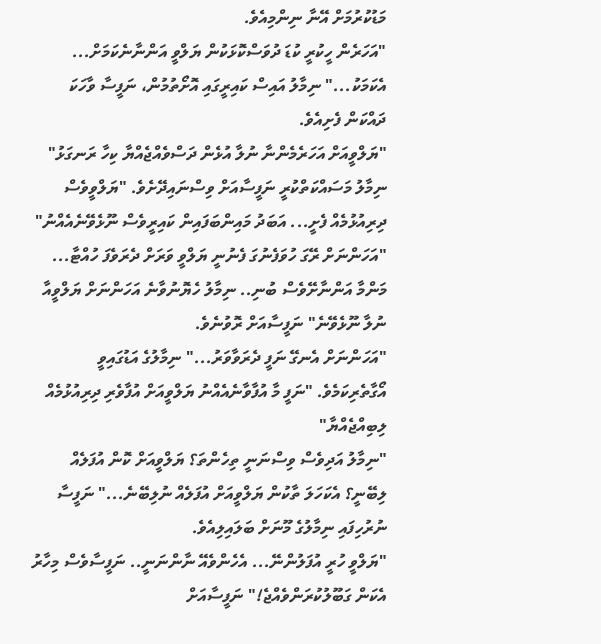މަޑުކުރުމަށް އޭނާ ނިންމިއެވެ.
"އަހަރެން ހީކުރީ ކުޑަ ދުވަސްކޮޅަކުން ޔަލްވީ އަންނާނެކަމަށް... އެކަމަކު..." ނިމާލު އައިސް ކައިރީގައި އޮށޯތުމުން، ނަފީސާ ވާހަކަ ދައްކަން ފެށިއެވެ.
"ޔަލްވީއަށް އަހަރެމެންނާ ނުލާ އުޅެން ދަސްވެއްޖެއްޔާ ކިހާ ރަނގަޅު" ނިމާލު މަސައްކަތްކުރީ ނަފީސާއަށް ވިސްނައިދޭށެވެ. "ޔަލްވީވެސް ދިރިއުޅުމެއް ފެށީ... އަބަދު މައިންބަފައިން ކައިރީވެސް ނޫޅެވޭނެއެއްނު"
"އަހަންނަށް ރޭގަ ހުވަފެނުގަ ފެނުނީ ޔަލްވީ ވަރަށް ދެރަވެފަ ހުއްޓާ... މަންމާ އަންނާށޭވެސް ބުނި.. ނިމާލު ހެޔޮނުވާނެ އަހަންނަށް ޔަލްވީއާ ނުލާ ނޫޅެވޭނެ" ނަފީސާއަށް ރޮވުނެވެ.
"އަހަންނަށް އެނގޭ ނަފީ ދެރަވާވަރު..." ނިމާލުގެ އަޑުގައިވީ އޯގާތެރިކަމެވެ. "ނަފީ މާ އުފާވާނެއެއްނު ޔަލްވީއަށް އުފާވެރި ދިރިއުޅުމެއް ލިބިއްޖެއްޔާ"
"ނިމާލު އަދިވެސް ވިސްނަނީ ތިހެންތަ؟ ޔަލްވީއަށް ކޮން އުފަލެއް ލިބޭނީ؟ އެކަހަލަ ތާކުން ޔަލްވީއަށް އުފަލެއް ނުލިބޭނެ..." ނަފީސާ ނުރުހިފައި ނިމާލުގެ މޫނަށް ބަލައިލިއެވެ.
"ޔަލްވީ ހުރީ އުފަލުންނޭ... އެހެންވެއޭ ނާންނަނީ.. ނަފީސާވެސް މިހާރު އެކަން ގަބޫލުކުރަންވެއްޖެ!" ނަފީސާއަށް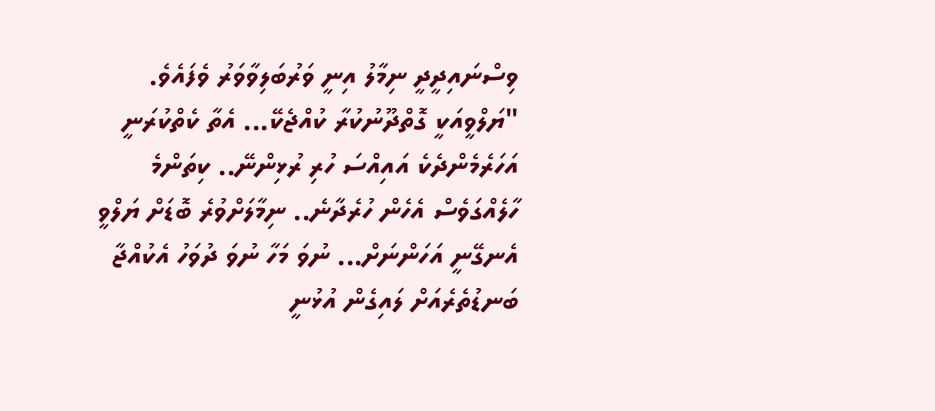ވިސްނައިދީދީ ނިމާލު އިނީ ވަރުބަލިވާވަރު ވެފައެވެ.
"ޔަލްވީއަކީ ގޮތްދޫނުކުރާ ކުއްޖެކޭ... އެތާ ކެތްކުރަނީ އަހަރެމެންދެކެ އައިއްސަ ހުރި ރުޅިންނޭ.. ކިތަންމެ ހާލެއްގަވެސް އެހެން ހުރެދާނެ.. ނިމާލަށްވުރެ ބޮޑަށް ޔަލްވީ އެނގޭނީ އަހަންނަށް... ނުވަ މަހާ ނުވަ ދުވަހު އެކުއްޖާ ބަނޑުތެރެއަށް ލައިގެން އުޅުނީ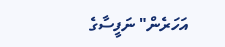އަހަރެން" ނަފީސާގެ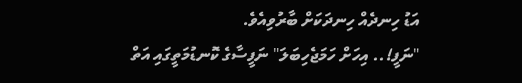އަޑު ހިނދެއް ހިނދަކަށް ބާރުވިއެވެ.
"ނަފީ!.. އިހަށް ހަމަޖެހިބަލަ" ނަފީސާގެ ކޮނޑުމަތީގައި އަތް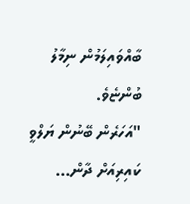ބާއްވައިލަމުން ނިމާލު ބުންޏެވެ.
"އަހަރެން ބޭނުން ޔަލްވީ ކައިރިއަށް ދާން...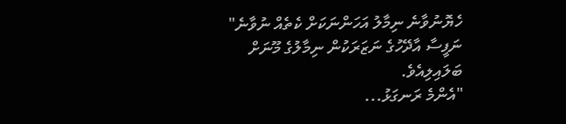ހެޔޮނުވާނެ ނިމާލު އަހަންނަކަށް ކެތެއް ނުވާނެ" ނަފީސާ އާދޭހުގެ ނަޒަރަކުން ނިމާލުގެ މޫނަށް ބަލައިލިއެވެ.
"އެންމެ ރަނގަޅު...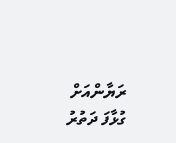ރަޔާންއަށް ގުޅާފަ ދަތުރު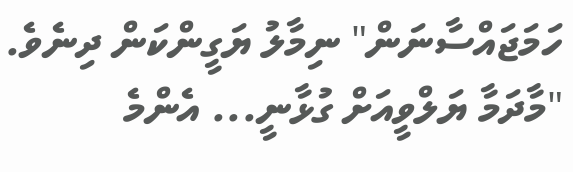ހަމަޖައްސާނަން" ނިމާލު ޔަގީންކަން ދިނެވެ. "މާދަމާ ޔަލްވީއަށް ގުޅާނީ... އެންމެ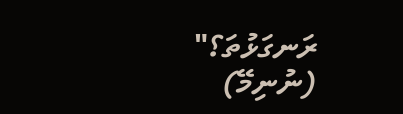ރަނގަޅުތަ؟"
(ނުނިމޭ)